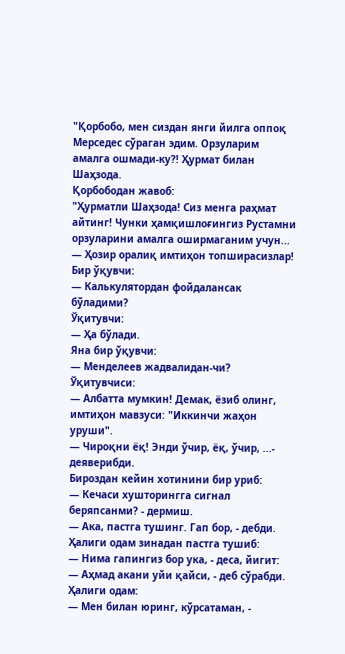"Қорбобо, мен сиздан янги йилга оппоқ Мерседес сўраган эдим. Орзуларим амалга ошмади-ку?! Ҳурмат билан Шаҳзода.
Қорбободан жавоб:
"Ҳурматли Шаҳзода! Сиз менга раҳмат айтинг! Чунки ҳамқишлоғингиз Рустамни орзуларини амалга оширмаганим учун...
— Ҳозир оралиқ имтиҳон топширасизлар!
Бир ўқувчи:
— Калькулятордан фойдалансак бўладими?
Ўқитувчи:
— Ҳа бўлади.
Яна бир ўқувчи:
— Менделеев жадвалидан-чи?
Ўқитувчиси:
— Албатта мумкин! Демак, ёзиб олинг, имтиҳон мавзуси: "Иккинчи жаҳон уруши".
— Чироқни ёқ! Энди ўчир, ёқ, ўчир, ...- деяверибди.
Бироздан кейин хотинини бир уриб:
— Кечаси хушторингга сигнал беряпсанми? - дермиш.
— Ака, пастга тушинг. Гап бор, - дебди.
Ҳалиги одам зинадан пастга тушиб:
— Нима гапингиз бор ука, - деса, йигит:
— Аҳмад акани уйи қайси, - деб сўрабди.
Ҳалиги одам:
— Мен билан юринг, кўрсатаман, -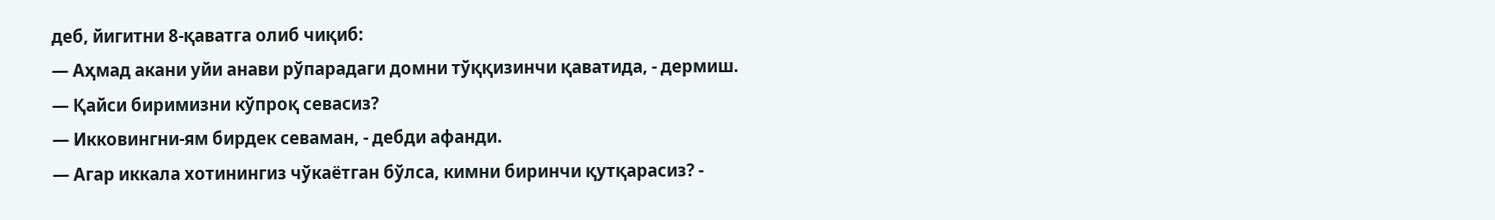деб, йигитни 8-қаватга олиб чиқиб:
— Аҳмад акани уйи анави рўпарадаги домни тўққизинчи қаватида, - дермиш.
— Қайси биримизни кўпроқ севасиз?
— Икковингни-ям бирдек севаман, - дебди афанди.
— Агар иккала хотинингиз чўкаётган бўлса, кимни биринчи қутқарасиз? -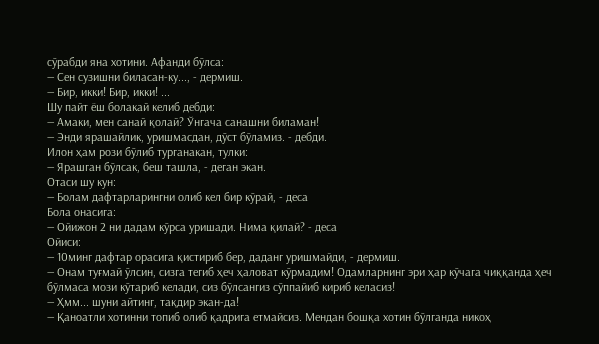сўрабди яна хотини. Афанди бўлса:
— Сен сузишни биласан-ку..., - дермиш.
— Бир, икки! Бир, икки! ...
Шу пайт ёш болакай келиб дебди:
— Амаки, мен санай қолай? Ўнгача санашни биламан!
— Энди ярашайлик, уришмасдан, дўст бўламиз. - дебди.
Илон ҳам рози бўлиб турганакан, тулки:
— Ярашган бўлсак, беш ташла, - деган экан.
Отаси шу кун:
— Болам дафтарларингни олиб кел бир кўрай, - деса
Бола онасига:
— Ойижон 2 ни дадам кўрса уришади. Нима қилай? - деса
Ойиси:
— 10минг дафтар орасига қистириб бер, даданг уришмайди, - дермиш.
— Онам туғмай ўлсин, сизга тегиб ҳеч ҳаловат кўрмадим! Одамларнинг эри ҳар кўчага чиққанда ҳеч бўлмаса мози кўтариб келади, сиз бўлсангиз сўппайиб кириб келасиз!
— Ҳмм... шуни айтинг, тақдир экан-да!
— Қаноатли хотинни топиб олиб қадрига етмайсиз. Мендан бошқа хотин бўлганда никоҳ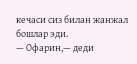кечаси сиз билан жанжал бошлар эди.
— Офарин,— деди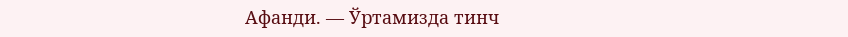Афанди. — Ўртамизда тинч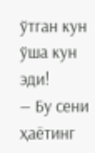ўтган кун ўша кун эди!
— Бу сени ҳаётинг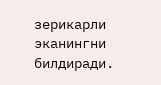зерикарли эканингни билдиради.